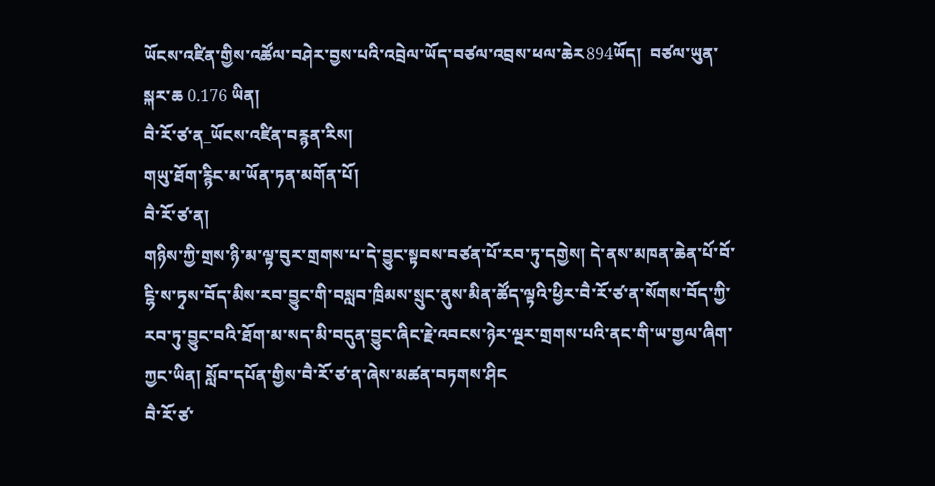ཡོངས་འཛིན་གྱིས་འཚོལ་བཤེར་བྱས་པའི་འབྲེལ་ཡོད་བཙལ་འབྲས་ཕལ་ཆེར894ཡོད།  བཙལ་ཡུན་སྐར་ཆ 0.176 ཡིན།
བཻ་རོ་ཙ་ན_ཡོངས་འཛིན་བརྙན་རིས།
གཡུ་ཐོག་རྙིང་མ་ཡོན་ཏན་མགོན་པོ།
བཻ་རོ་ཙ་ན།
གཉིས་ཀྱི་གྲས་ཉི་མ་ལྟ་བུར་གྲགས་པ་དེ་བྱུང་སྟབས་བཙན་པོ་རབ་ཏུ་དགྱེས། དེ་ནས་མཁན་ཆེན་པོ་བོ་ངྷི་ས་ཏྭས་བོད་མིས་རབ་བྱུང་གི་བསླབ་ཁྲིམས་སྲུང་ནུས་མིན་ཚོད་ལྟའི་ཕྱིར་བཻ་རོ་ཙ་ན་སོགས་བོད་ཀྱི་རབ་ཏུ་བྱུང་བའི་ཐོག་མ་སད་མི་བདུན་བྱུང་ཞིང་རྗེ་འབངས་ཉེར་ལྔར་གྲགས་པའི་ནང་གི་ཡ་གྱལ་ཞིག་ཀྱང་ཡིན། སློབ་དཔོན་གྱིས་བཻ་རོ་ཙ་ན་ཞེས་མཚན་བཏགས་ཤིང
བཻ་རོ་ཙ་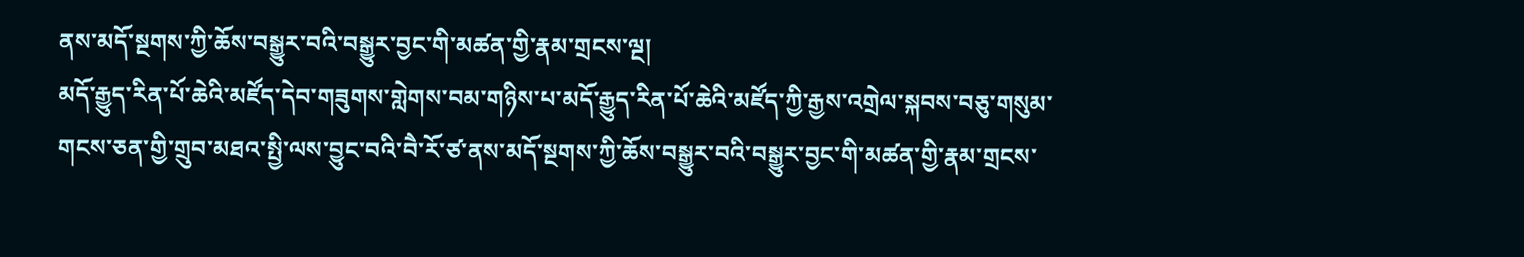ནས་མདོ་སྔགས་ཀྱི་ཆོས་བསྒྱུར་བའི་བསྒྱུར་བྱང་གི་མཚན་གྱི་རྣམ་གྲངས་ལྔ།
མདོ་རྒྱུད་རིན་པོ་ཆེའི་མཛོད་དེབ་གཟུགས་གླེགས་བམ་གཉིས་པ་མདོ་རྒྱུད་རིན་པོ་ཆེའི་མཛོད་ཀྱི་རྒྱས་འགྲེལ་སྐབས་བཅུ་གསུམ་གངས་ཅན་གྱི་གྲུབ་མཐའ་སྤྱི་ལས་བྱུང་བའི་བཻ་རོ་ཙ་ནས་མདོ་སྔགས་ཀྱི་ཆོས་བསྒྱུར་བའི་བསྒྱུར་བྱང་གི་མཚན་གྱི་རྣམ་གྲངས་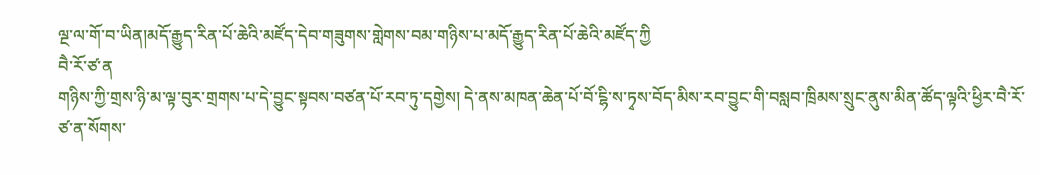ལྔ་ལ་གོ་བ་ཡིན།མདོ་རྒྱུད་རིན་པོ་ཆེའི་མཛོད་དེབ་གཟུགས་གླེགས་བམ་གཉིས་པ་མདོ་རྒྱུད་རིན་པོ་ཆེའི་མཛོད་ཀྱི
བཻ་རོ་ཙ་ན
གཉིས་ཀྱི་གྲས་ཉི་མ་ལྟ་བུར་གྲགས་པ་དེ་བྱུང་སྟབས་བཙན་པོ་རབ་ཏུ་དགྱེས། དེ་ནས་མཁན་ཆེན་པོ་བོ་ངྷི་ས་ཏྭས་བོད་མིས་རབ་བྱུང་གི་བསླབ་ཁྲིམས་སྲུང་ནུས་མིན་ཚོད་ལྟའི་ཕྱིར་བཻ་རོ་ཙ་ན་སོགས་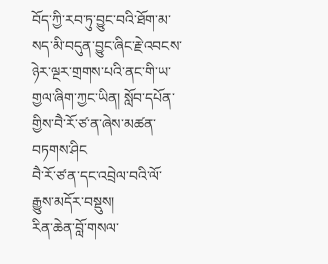བོད་ཀྱི་རབ་ཏུ་བྱུང་བའི་ཐོག་མ་སད་མི་བདུན་བྱུང་ཞིང་རྗེ་འབངས་ཉེར་ལྔར་གྲགས་པའི་ནང་གི་ཡ་གྱལ་ཞིག་ཀྱང་ཡིན། སློབ་དཔོན་གྱིས་བཻ་རོ་ཙ་ན་ཞེས་མཚན་བཏགས་ཤིང
བཻ་རོ་ཙ་ན་དང་འབྲེལ་བའི་ལོ་རྒྱུས་མདོར་བསྡུས།
རིན་ཆེན་བློ་གསལ་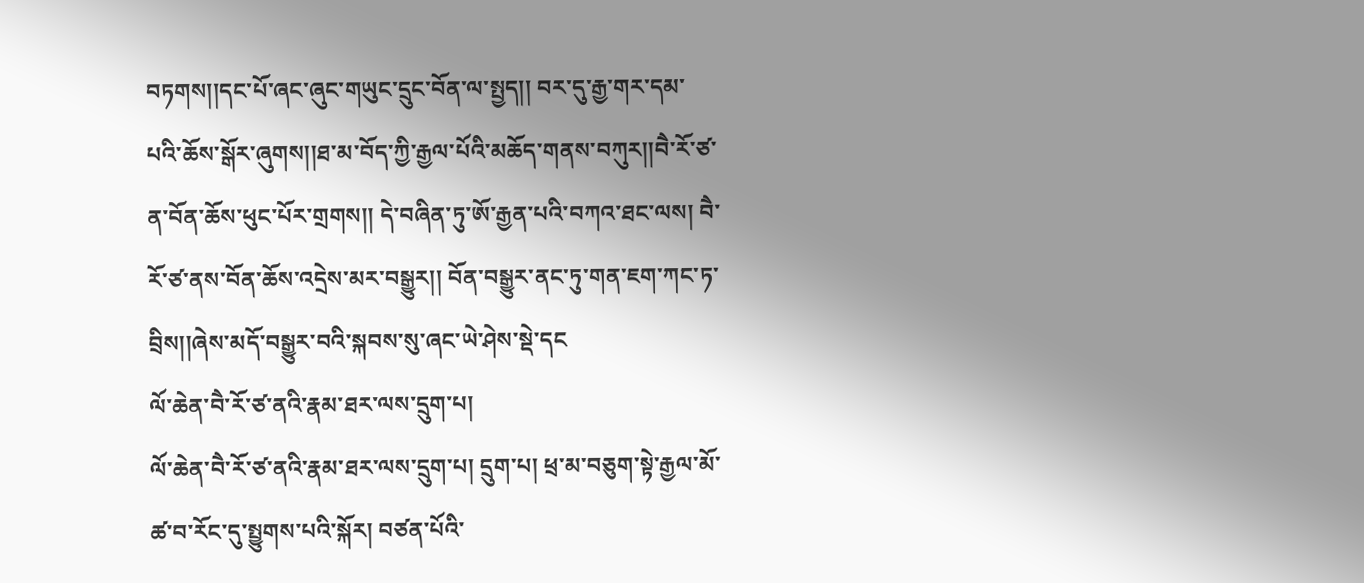བཏགས།།དང་པོ་ཞང་ཞུང་གཡུང་དྲུང་བོན་ལ་སྤྱད།། བར་དུ་རྒྱ་གར་དམ་པའི་ཆོས་སྒོར་ཞུགས།།ཐ་མ་བོད་ཀྱི་རྒྱལ་པོའི་མཆོད་གནས་བཀུར།།བཻ་རོ་ཙ་ན་བོན་ཆོས་ཕུང་པོར་གྲགས།། དེ་བཞིན་ཏུ་ཨོ་རྒྱན་པའི་བཀའ་ཐང་ལས། བཻ་རོ་ཙ་ནས་བོན་ཆོས་འདྲེས་མར་བསྒྱུར།། བོན་བསྒྱུར་ནང་ཏུ་གན་ཇག་ཀང་ཏ་བྲིས།།ཞེས་མདོ་བསྒྱུར་བའི་སྐབས་སུ་ཞང་ཡེ་ཤེས་སྡེ་དང
ལོ་ཆེན་བཻ་རོ་ཙ་ནའི་རྣམ་ཐར་ལས་དྲུག་པ།
ལོ་ཆེན་བཻ་རོ་ཙ་ནའི་རྣམ་ཐར་ལས་དྲུག་པ། དྲུག་པ། ཕྲ་མ་བཅུག་སྟེ་རྒྱལ་མོ་ཚ་བ་རོང་དུ་སྤྱུགས་པའི་སྐོར། བཙན་པོའི་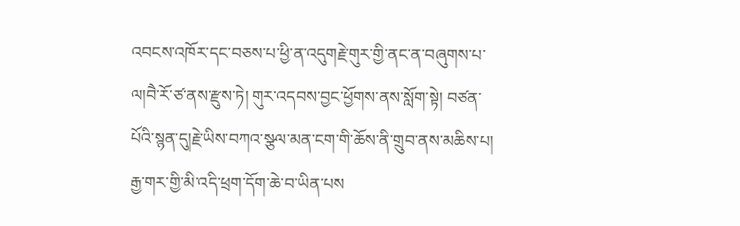འབངས་འཁོར་དང་བཅས་པ་ཕྱི་ན་འདུགརྗེ་གུར་གྱི་ནང་ན་བཞུགས་པ་ལ།བཻ་རོ་ཙ་ནས་རྫུས་ཏེ། གུར་འདབས་བྱང་ཕྱོགས་ནས་སློག་སྟེ། བཙན་པོའི་སྙན་དུ།རྗེ་ཡིས་བཀའ་སྩལ་མན་ངག་གི་ཆོས་ནི་གྲུབ་ནས་མཆིས་པ། རྒྱ་གར་གྱི་མི་འདི་ཕྲག་དོག་ཆེ་བ་ཡིན་པས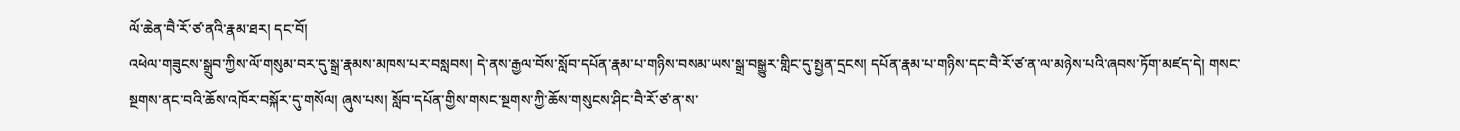ལོ་ཆེན་བཻ་རོ་ཙ་ནའི་རྣམ་ཐར། དང་བོ།
འཕེལ་གཟུངས་སྒྲུབ་ཀྱིས་ལོ་གསུམ་བར་དུ་སྒྲ་རྣམས་མཁས་པར་བསླབས། དེ་ནས་རྒྱལ་བོས་སློབ་དཔོན་རྣམ་པ་གཉིས་བསམ་ཡས་སྒྲ་བསྒྱུར་གླིང་དུ་སྤྱན་དྲངས། དཔོན་རྣམ་པ་གཉིས་དང་བཻ་རོ་ཙ་ན་ལ་མཉེས་པའི་ཞབས་ཏོག་མཛད་དེ། གསང་སྔགས་ནང་བའི་ཆོས་འཁོར་བསྐོར་དུ་གསོལ། ཞུས་པས། སློབ་དཔོན་གྱིས་གསང་སྔགས་ཀྱི་ཆོས་གསུངས་ཤིང་བཻ་རོ་ཙ་ན་ས་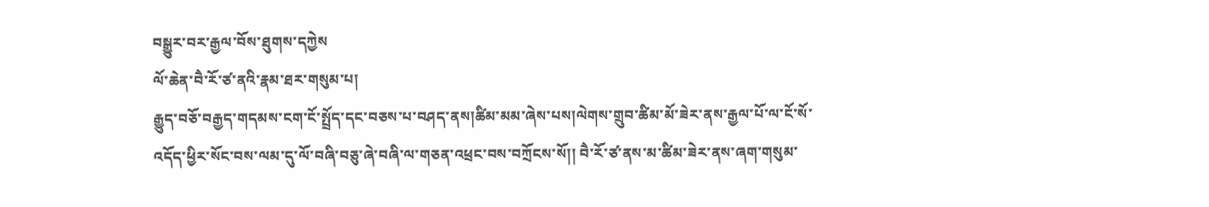བསྒྱུར་བར་རྒྱལ་བོས་ཐུགས་དཀྱེས
ལོ་ཆེན་བཻ་རོ་ཙ་ནའི་རྣམ་ཐར་གསུམ་པ།
རྒྱུད་བཅོ་བརྒྱད་གདམས་ངག་ངོ་སྤྲོད་དང་བཅས་པ་བཤད་ནས།ཚིམ་མམ་ཞེས་པས།ལེགས་གྲུབ་ཚིམ་མོ་ཟེར་ནས་རྒྱལ་པོ་ལ་ངོ་སོ་འདོད་ཕྱིར་སོང་བས་ལམ་དུ་ལོ་བཞི་བཅུ་ཞེ་བཞི་ལ་གཅན་འཕྲང་བས་བཀྲོངས་སོ།། བཻ་རོ་ཙ་ནས་མ་ཚིམ་ཟེར་ནས་ཞག་གསུམ་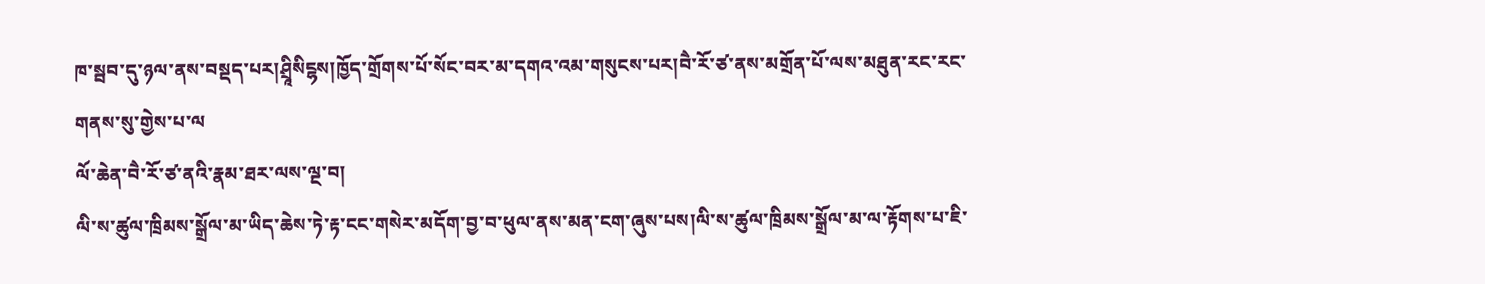ཁ་སྦབ་དུ་ཉལ་ནས་བསྡད་པར།ཤྲཱིསིངྷས།ཁྱོད་གྲོགས་པོ་སོང་བར་མ་དགའ་འམ་གསུངས་པར།བཻ་རོ་ཙ་ནས་མགྲོན་པོ་ལས་མཐུན་རང་རང་གནས་སུ་གྱེས་པ་ལ
ལོ་ཆེན་བཻ་རོ་ཙ་ནའི་རྣམ་ཐར་ལས་ལྔ་བ།
ལི་ས་ཚུལ་ཁྲིམས་སྒྲོལ་མ་ཡིད་ཆེས་ཏེ་རྟ་ངང་གསེར་མདོག་བྱ་བ་ཕུལ་ནས་མན་ངག་ཞུས་པས།ལི་ས་ཚུལ་ཁྲིམས་སྒྲོལ་མ་ལ་རྟོགས་པ་ཇི་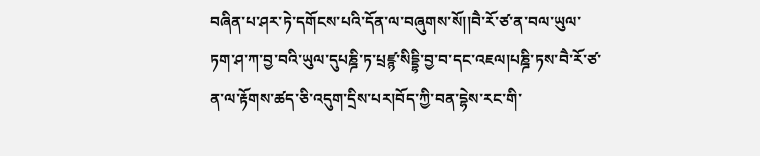བཞིན་པ་ཤར་ཏེ་དགོངས་པའི་དོན་ལ་བཞུགས་སོ།།བཻ་རོ་ཙ་ན་བལ་ཡུལ་ཏག་ཤ་ཀ་བྱ་བའི་ཡུལ་དུཔཎྜི་ཏ་པྲཛྙ་སིདྡྷི་བྱ་བ་དང་འཇལ།པཎྜི་ཏས་བཻ་རོ་ཙ་ན་ལ་རྟོགས་ཚད་ཅི་འདུག་དྲིས་པར།བོད་ཀྱི་བན་དྷེས་རང་གི་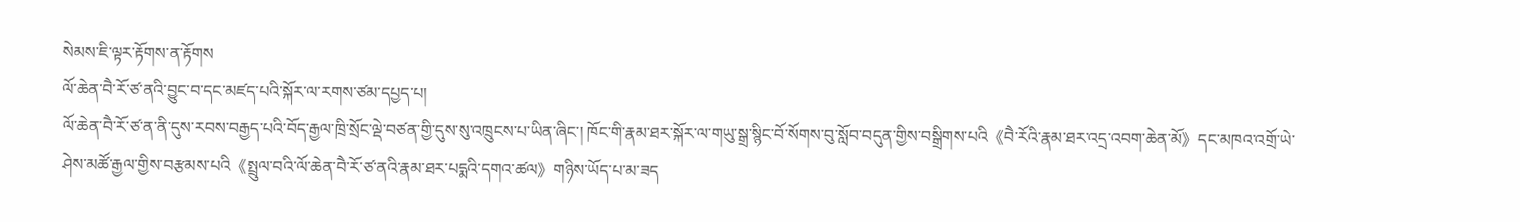སེམས་ཇི་ལྟར་རྟོགས་ན་རྟོགས
ལོ་ཆེན་བཻ་རོ་ཙ་ནའི་བྱུང་བ་དང་མཛད་པའི་སྐོར་ལ་རགས་ཙམ་དཔྱད་པ།
ལོ་ཆེན་བཻ་རོ་ཙ་ན་ནི་དུས་རབས་བརྒྱད་པའི་བོད་རྒྱལ་ཁྲི་སྲོང་ལྡེ་བཙན་གྱི་དུས་སུ་འཁྲུངས་པ་ཡིན་ཞིང་། ཁོང་གི་རྣམ་ཐར་སྐོར་ལ་གཡུ་སྒྲ་སྙིང་བོ་སོགས་བུ་སློབ་བདུན་གྱིས་བསྒྲིགས་པའི《བཻ་རོའི་རྣམ་ཐར་འདྲ་འབག་ཆེན་མོ》དང་མཁའ་འགྲོ་ཡེ་ཤེས་མཚོ་རྒྱལ་གྱིས་བརྩམས་པའི《སྤྲུལ་བའི་ལོ་ཆེན་བཻ་རོ་ཙ་ནའི་རྣམ་ཐར་པདྨའི་དགའ་ཚལ》གཉིས་ཡོད་པ་མ་ཟད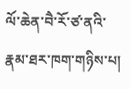ལོ་ཆེན་བཻ་རོ་ཙ་ནའི་རྣམ་ཐར་ཁག་གཉིས་པ།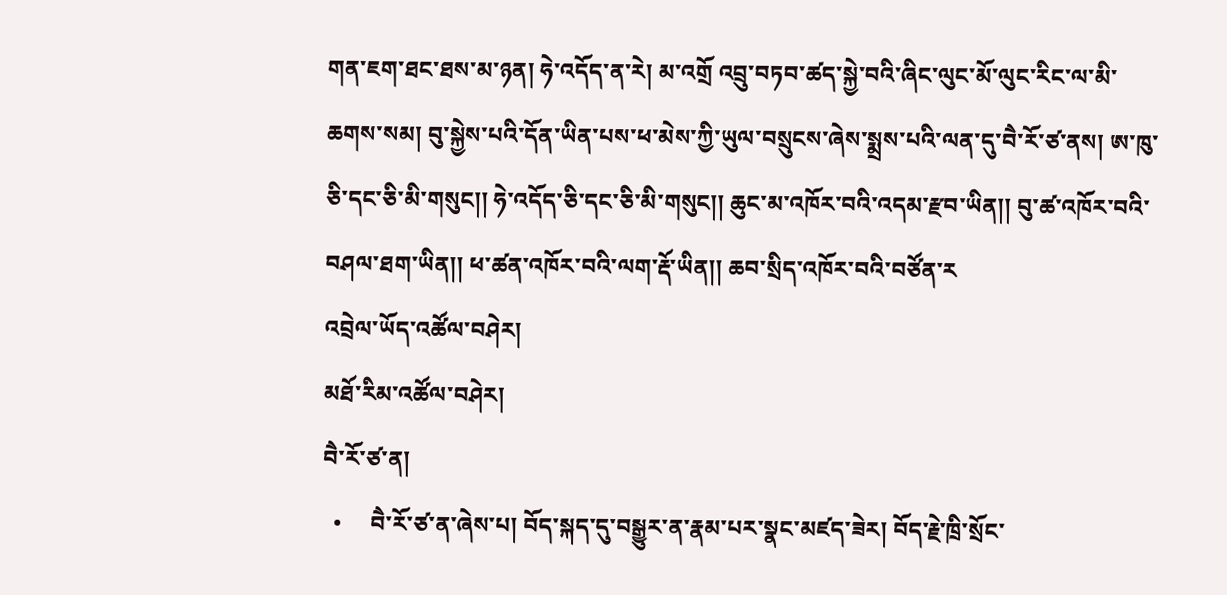གན་ཇག་ཐང་ཐས་མ་ཉན། ཧེ་འདོད་ན་རེ། མ་འགྲོ འབྲུ་བཏབ་ཚད་སྐྱེ་བའི་ཞིང་ལུང་མོ་ལུང་རིང་ལ་མི་ཆགས་སམ། བུ་སྐྱེས་པའི་དོན་ཡིན་པས་ཕ་མེས་ཀྱི་ཡུལ་བསྲུངས་ཞེས་སྨྲས་པའི་ལན་དུ་བཻ་རོ་ཙ་ནས། ཨ་ཁུ་ཅི་དང་ཅི་མི་གསུང།། ཧེ་འདོད་ཅི་དང་ཅི་མི་གསུང།། ཆུང་མ་འཁོར་བའི་འདམ་རྫབ་ཡིན།། བུ་ཚ་འཁོར་བའི་བཤལ་ཐག་ཡིན།། ཕ་ཚན་འཁོར་བའི་ལག་རྡོ་ཡིན།། ཆབ་སྲིད་འཁོར་བའི་བཙོན་ར
འབྲེལ་ཡོད་འཚོལ་བཤེར།
མཐོ་རིམ་འཚོལ་བཤེར།
བཻ་རོ་ཙ་ན།
  •     བཻ་རོ་ཙ་ན་ཞེས་པ། བོད་སྐད་དུ་བསྒྱུར་ན་རྣམ་པར་སྣང་མཛད་ཟེར། བོད་རྗེ་ཁྲི་སྲོང་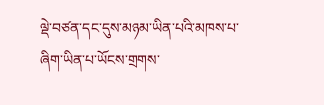ལྡེ་བཙན་དང་དུས་མཉམ་ཡིན་པའི་མཁས་པ་ཞིག་ཡིན་པ་ཡོངས་གྲགས་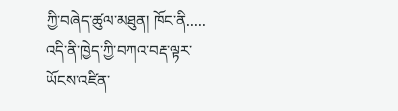ཀྱི་བཞེད་ཚུལ་མཐུན། ཁོང་ནི.....
འདི་ནི་ཁྱེད་ཀྱི་བཀའ་བརྡ་ལྟར་ཡོངས་འཛིན་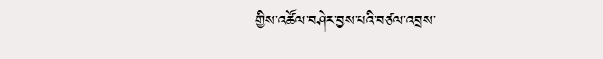གྱིས་འཚོལ་བཤེར་བྱས་པའི་བཙལ་འབྲས་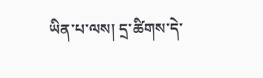ཡིན་པ་ལས། དྲ་ཚིགས་དེ་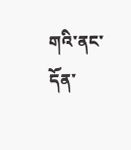གའི་ནང་དོན་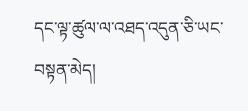དང་ལྟ་ཚུལ་ལ་འཐད་འདུན་ཅི་ཡང་བསྟན་མེད།